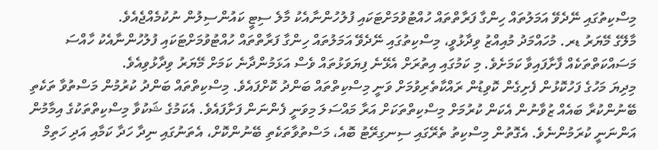މިސްކިތުގައި ނޭދެވޭ އަމަލުތައް ހިންގާ ފަރާތްތައް ހުއްޓުވުމަށްޓަކައި ފުލުހުންނާއެކު މާލެ ސިޓީ ކައުންސިލުން ނުކުމެއްޖެއެވެ.
މާލޭގެ މޭޔަރު ޑރ. މުހައްމަދު މުއިއްޒު ވިދާޅުވީ، މިސްކިތުގައި ނޭދެވޭ އަމަލުތައް ހިންގާ ފަރާތްތައް ހުއްޓުވުމަށްޓަކައި ފުލުހުންނާއެކު ހާއްސަ މަސައްކަތްތަކެއް ފާށާފައިވާ ކަމަށެވެ. މި ކަމުގައި އިތުރަށް އެޅޭނެ ފިޔަވަޅުތައް ވެސް އަޅަމުންދާނެ ކަމަށް މޭޔަރު ވިދާޅުވިއެވެ.
މިދިޔަ މަހުގެ ފަހުކޮޅުން ފެށިގެން ކޮވިޑުން ރައްކާތެރިވުމަށް ވަނީ މިސްކިތްތައް ބަންދު ކޮށްފައެވެ. މިސްކިތްތައް ބަންދު ކުރުމުން މަސްތުވާ ތަކެތި ބޭނުންކުރާ ބައެއް ޒުވާނުން އެކަން ކުރުމަށް މިސްކިތްތަކަށް އަރާ މައްސަލަ މިވަނީ ފެންނަން ފަށާފައެވެ. އެކަމުގެ ޝަކުވާ މިސްކިތްތަކުގެ އިމާމުން އަންނަނީ ކުރަމުންނެވެ. އެގޮތުން މިސްކިތު ތެރޭގައި ސިނގިރޭޓު ބޮއެ، މަސްތުވާތަކެތި ބޭނުންކޮށް، އެތަނުގައި ނިދާ ހަދާ ކަމާއި އަދި ހަތިމް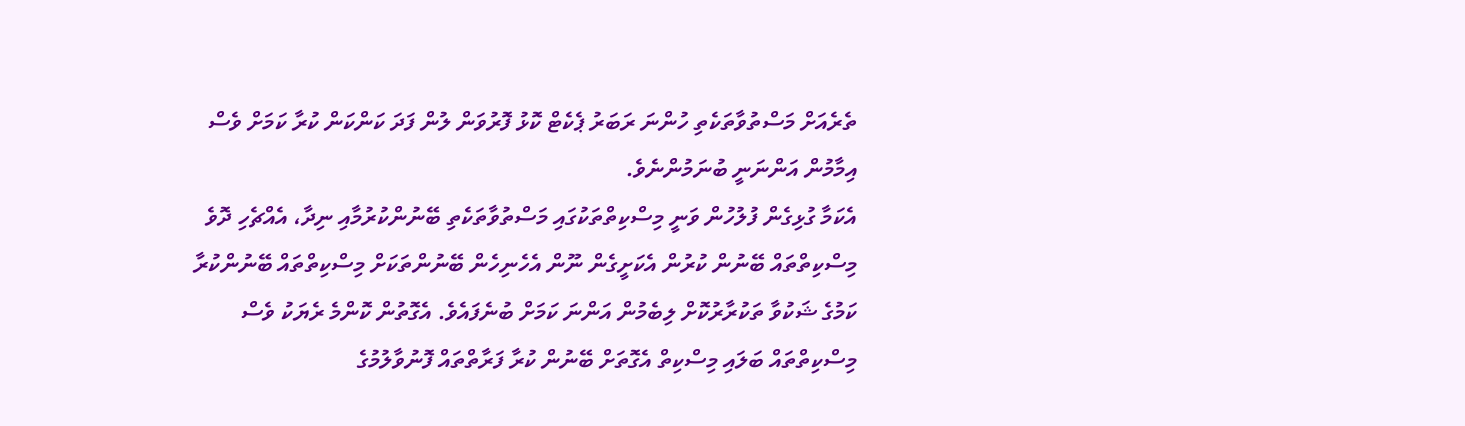ތެރެއަށް މަސްތުވާތަކެތި ހުންނަ ރަބަރު ޕެކެޓް ކޮޅު ފޮރުވަން ލުން ފަދަ ކަންކަން ކުރާ ކަމަށް ވެސް އިމާމުން އަންނަނީ ބުނަމުންނެވެ.
އެކަމާ ގުޅިގެން ފުލުހުން ވަނީ މިސްކިތްތަކުގައި މަސްތުވާތަކެތި ބޭނުންކުރުމާއި ނިދާ، އެއްޗެހި ދޮވެ މިސްކިތްތައް ބޭނުން ކުރުން އެކަށީގެން ނޫން އެހެނިހެން ބޭނުންތަކަށް މިސްކިތްތައް ބޭނުންކުރާ ކަމުގެ ޝަކުވާ ތަކުރާރުކޮށް ލިބެމުން އަންނަ ކަމަށް ބުނެފައެވެ. އެގޮތުން ކޮންމެ ރެޔަކު ވެސް މިސްކިތްތައް ބަލައި މިސްކިތް އެގޮތަށް ބޭނުން ކުރާ ފަރާތްތައް ފޮނުވާލުމުގެ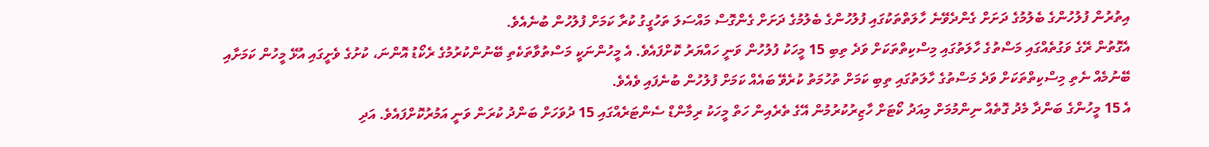އިތުރުން ފުލުހުންގެ ބެލުމުގެ ދަށަށް ގެންދެވޭނެ ހާލަތްތަކުގައި ފުލުހުންގެ ބެލުމުގެ ދަށަށް ގެންގޮސް މައްސަލަ ތަހުގީގު ކުރާ ކަމަށް ފުލުހުން ބުނެއެވެ.
އެގޮތުން ރޭގެ ވަގުތެއްގައި މަސްތުގެ ހާލަތުގައި މިސްކިތްތަކަށް ވަދެ ތިބި 15 މީހަކު ފުލުހުން ވަނީ ހައްޔަރު ކޮށްފައެވެ. އެ މީހުންނަކީ މަސްތުވާތަކެތި ބޭނުންކުރުމުގެ ރެކޯޑު އޮންނަ، ކުށުގެ ވެށީގައި އުޅޭ މީހުން ކަމަށާއި ބޭނުމެއް ނެތި މިސްކިތްތަކަށް ވަދެ މަސްތުގެ ހާލަތުގައި ތިބި ކަމަށް ތުހުމަތު ކުރެވޭ ބައެއް ކަމަށް ފުލުހުން ބުނެފައި ވެއެވެ.
އެ 15 މީހުންގެ ބަންދާ މެދު ގޮތެއް ނިންމުމަށް މިއަދު ކޯޓަށް ހާޒިރުކުރުމުން އޭގެ ތެރެއިން ހަތް މީހަކު ރިމާންޑް ސެންޓަރެއްގައި 15 ދުވަހަށް ބަންދު ކުރަން ވަނީ އަމުރުކޮށްފައެވެ. އަދި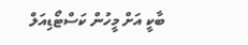ބާކީ އަށް މީހުން ކަސްޓޯޑިއަލް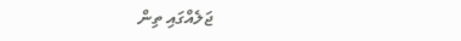ޖަލެއްގައި ތިން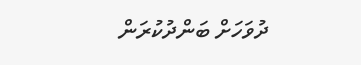ދުވަހަށް ބަންދުކުރަން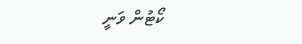ކޯޓުން ވަނީ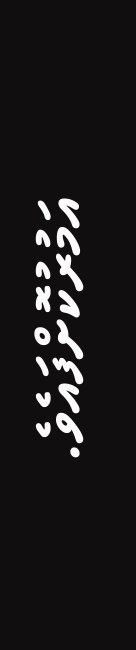އަމުރުކޮށްފައެވެ.